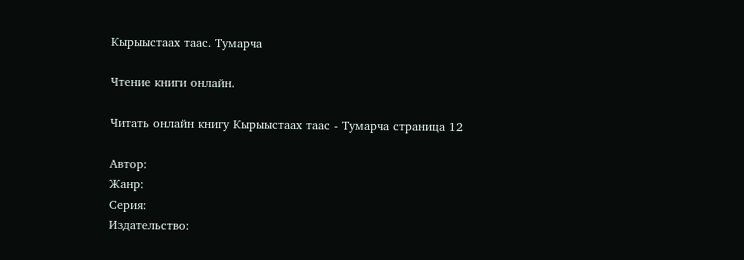Кырыыстаах таас. Тумарча

Чтение книги онлайн.

Читать онлайн книгу Кырыыстаах таас - Тумарча страница 12

Автор:
Жанр:
Серия:
Издательство: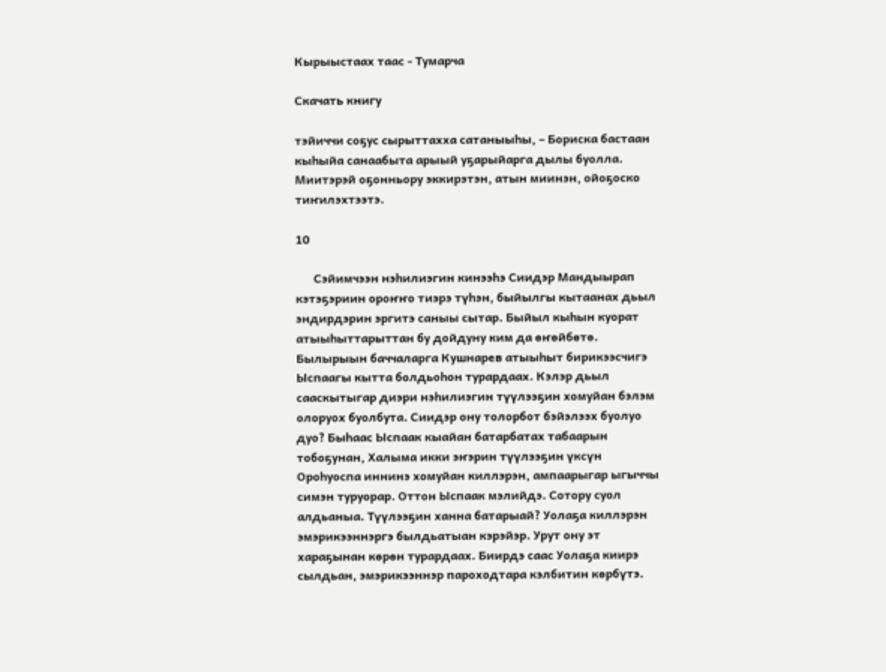Кырыыстаах таас - Тумарча

Скачать книгу

тэйиччи соҕус сырыттахха сатаныыһы, – Бориска бастаан кыһыйа санаабыта арыый уҕарыйарга дылы буолла. Миитэрэй оҕонньору эккирэтэн, атын миинэн, ойоҕоско тиҥилэхтээтэ.

10

      Сэйимчээн нэһилиэгин кинээһэ Сиидэр Мандыырап кэтэҕэриин ороҥҥо тиэрэ түһэн, быйылгы кытаанах дьыл эндирдэрин эргитэ саныы сытар. Быйыл кыһын куорат атыыһыттарыттан бу дойдуну ким да өҥөйбөтө. Былырыын баччаларга Кушнарев атыыһыт бирикээсчигэ Ыспаагы кытта болдьоһон турардаах. Кэлэр дьыл сааскытыгар диэри нэһилиэгин түүлээҕин хомуйан бэлэм олоруох буолбута. Сиидэр ону толорбот бэйэлээх буолуо дуо? Быһаас Ыспаак кыайан батарбатах табаарын тобоҕунан, Халыма икки эҥэрин түүлээҕин үксүн Ороһуоспа иннинэ хомуйан киллэрэн, ампаарыгар ыгыччы симэн туруорар. Оттон Ыспаак мэлийдэ. Сотору суол алдьаныа. Түүлээҕин ханна батарыай? Уолаҕа киллэрэн эмэрикээннэргэ былдьатыан кэрэйэр. Урут ону эт хараҕынан көрөн турардаах. Биирдэ саас Уолаҕа киирэ сылдьан, эмэрикээннэр пароходтара кэлбитин көрбүтэ.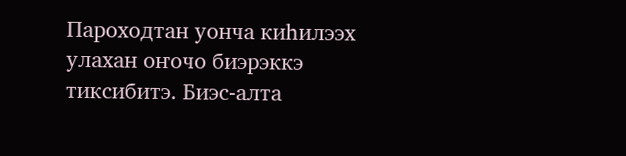Пароходтан уонча киһилээх улахан оҥочо биэрэккэ тиксибитэ. Биэс-алта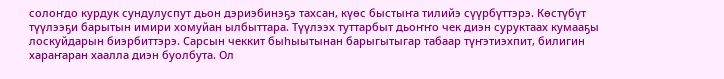солоҥдо курдук сундулуспут дьон дэриэбинэҕэ тахсан, күөс быстыҥа тилийэ сүүрбүттэрэ. Көстүбүт түүлээҕи барытын имири хомуйан ылбыттара. Түүлээх туттарбыт дьоҥҥо чек диэн суруктаах кумааҕы лоскуйдарын биэрбиттэрэ. Сарсын чеккит быһыытынан барыгытыгар табаар түҥэтиэхпит, билигин хараҥаран хаалла диэн буолбута. Ол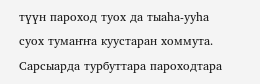түүн пароход туох да тыаһа-ууһа суох тумаҥҥа куустаран хоммута. Сарсыарда турбуттара пароходтара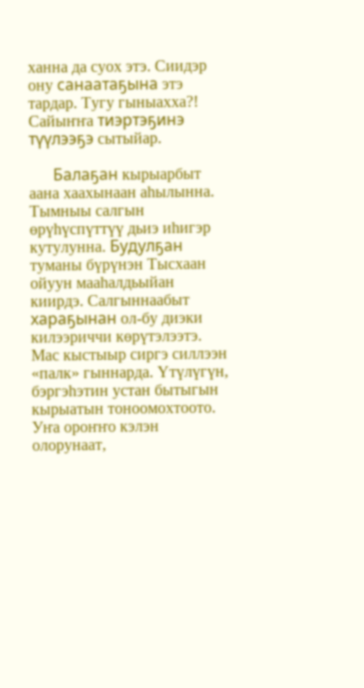ханна да суох этэ. Сиидэр ону санаатаҕына этэ тардар. Тугу гыныахха?! Сайыҥҥа тиэртэҕинэ түүлээҕэ сытыйар.

      Балаҕан кырыарбыт аана хаахынаан аһылынна. Тымныы салгын өрүһүспүттүү дьиэ иһигэр кутулунна. Будулҕан туманы бүрүнэн Тысхаан ойуун мааһалдьыйан киирдэ. Салгыннаабыт хараҕынан ол-бу диэки килээриччи көрүтэлээтэ. Мас кыстыыр сиргэ силлээн «палк» гыннарда. Үтүлүгүн, бэргэһэтин устан бытыгын кырыатын тоноомохтоото. Уҥа ороҥҥо кэлэн олорунаат,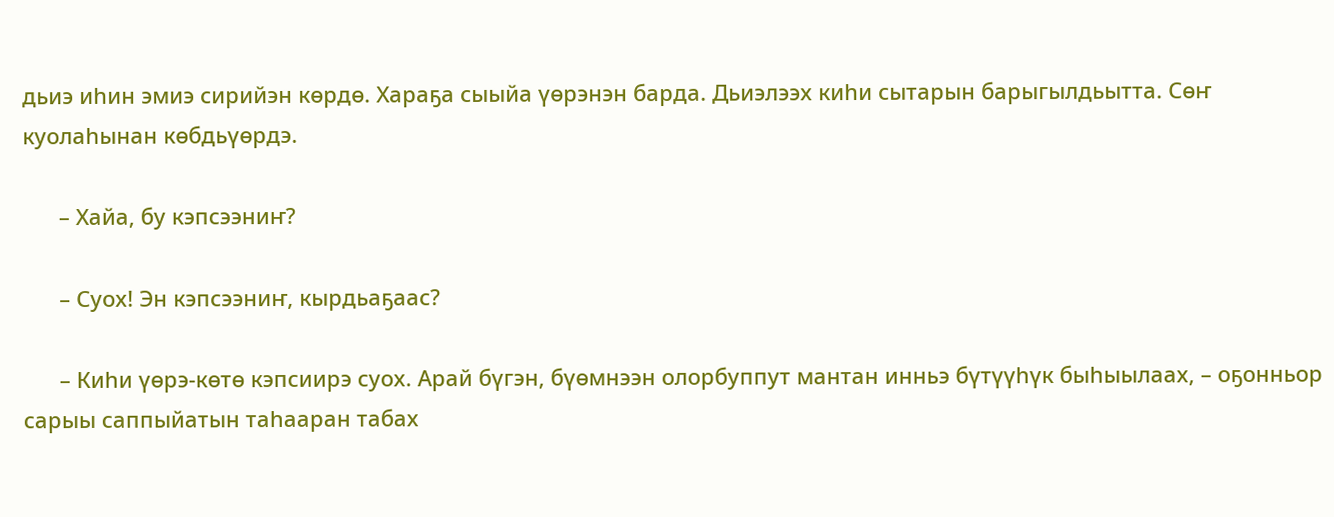дьиэ иһин эмиэ сирийэн көрдө. Хараҕа сыыйа үөрэнэн барда. Дьиэлээх киһи сытарын барыгылдьытта. Сөҥ куолаһынан көбдьүөрдэ.

      – Хайа, бу кэпсээниҥ?

      – Суох! Эн кэпсээниҥ, кырдьаҕаас?

      – Киһи үөрэ-көтө кэпсиирэ суох. Арай бүгэн, бүөмнээн олорбуппут мантан инньэ бүтүүһүк быһыылаах, – оҕонньор сарыы саппыйатын таһааран табах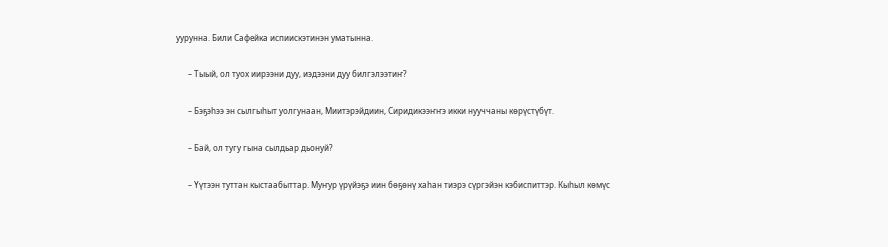уурунна. Били Сафейка испиискэтинэн уматынна.

      – Тыый, ол туох иирээни дуу, иэдээни дуу билгэлээтиҥ?

      – Бэҕэһээ эн сылгыһыт уолгунаан, Миитэрэйдиин, Сиридикээҥҥэ икки нууччаны көрүстүбүт.

      – Бай, ол тугу гына сылдьар дьонуй?

      – Үүтээн туттан кыстаабыттар. Муҥур үрүйэҕэ иин бөҕөнү хаһан тиэрэ сүргэйэн кэбиспиттэр. Кыһыл көмүс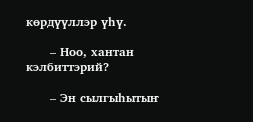көрдүүллэр үһү.

      – Ноо, хантан кэлбиттэрий?

      – Эн сылгыһытыҥ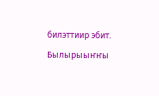билэттиир эбит. Былырыыҥҥы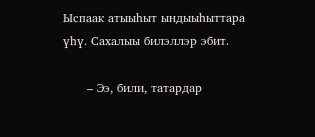Ыспаак атыыһыт ындыыһыттара үһү. Сахалыы билэллэр эбит.

      – Ээ, били, татардар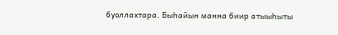буоллахтара. Быһайын манна биир атыыһыты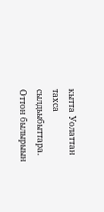кытта Уолаттан тахса сылдьыбыттара. Оттон былырыын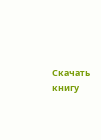Скачать книгу